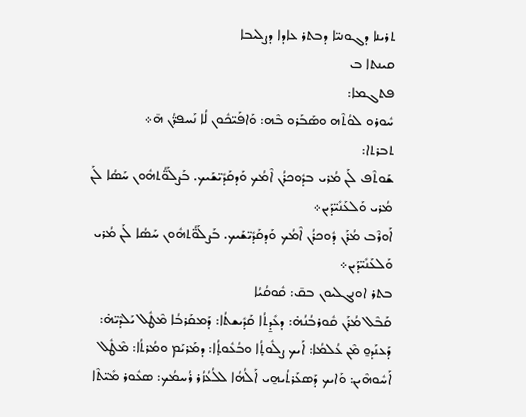ܬܪܝܢܐ ܕܓܘܢܝ̈ܐ ܕܒܬܪ ܥܐܕܐ ܕܨܠܝܒܐ
ܩܝܢܬܐ ܒ
ܦܬܓܡܐ:
ܚܽܘܪܘ ܠܘܳܬܶܗ ܘܣܰܒܰܪܘ ܒܶܗ: ܘܰܐܦܰܝ̈ܟܽܘܢ ܠܳܐ ܢܰܚܦܪ̈ܳܢ ܗ̄܀
ܬܒܪܬ‌ܐ:
ܫܰܘܬܶܦ ܠܰܢ ܡܳܪܝ ܒܕܽܘܟܪܳܢ ܐܶܡܳܟ ܘܰܕܩܰܕܺܝ̈ܫܰܝܟ. ܒܰܨܠܰܘ̈ܳܬܗܽܘܢ ܚܰܣܳܐ ܠܰܢ ܡܳܪܝ ܘܰܠܥܰܢܺܝ̈ܕܰܝܢ܀
ܐܰܘܪܶܒ ܡܳܪܰܢ ܕܽܘܟܪܳܢ ܐܶܡܳܟ ܘܰܕܩܰܕܺܝ̈ܫܰܝܟ. ܒܰܨܠܰܘ̈ܳܬܗܽܘܢ ܚܰܣܳܐ ܠܰܢ ܡܳܪܝ ܘܰܠܥܰܢܺܝ̈ܕܰܝܢ܀
ܒܬܪ ܐܘܢܓܠܝܘܢ ܒܩ̄: ܩܽܘܩܳܝܳܐ
ܩܰܒܶܠ ܡܳܪܰܢ ܩܽܘܪܒܳܢܳܗ̇: ܕܥܺܕ̱ܬܳܐ ܩܰܕܺܝܫܬܳܐ: ܕܰܡܩܰܪܒܳܐ ܡܶܛܽܠ ܝܰܠܕܶܝ̈ܗ̇: ܕܰܥܢܰܕܘ̱ ܡܶܢ ܥܳܠܡܳܐ: ܐܰܝܟ ܨܠܽܘܬ̣ܳܐ ܘܒܳܥܽܘܬ̣ܳܐ: ܕܡܰܪܝܰܡ ܘܡܳܪܬܳܐ: ܡܶܛܽܠ ܐܰܚܽܘܗܶܝܢ: ܘܰܐܝܟ ܕܰܣܥܰܪܬܳܝܗ̱ܝ ܐܰܠܳܗܳܐ ܠܠܳܥܳܙܳܪ ܪܳܚܡܳܟ: ܣܥܽܘܪ ܡܺܝ̈ܬܶܐ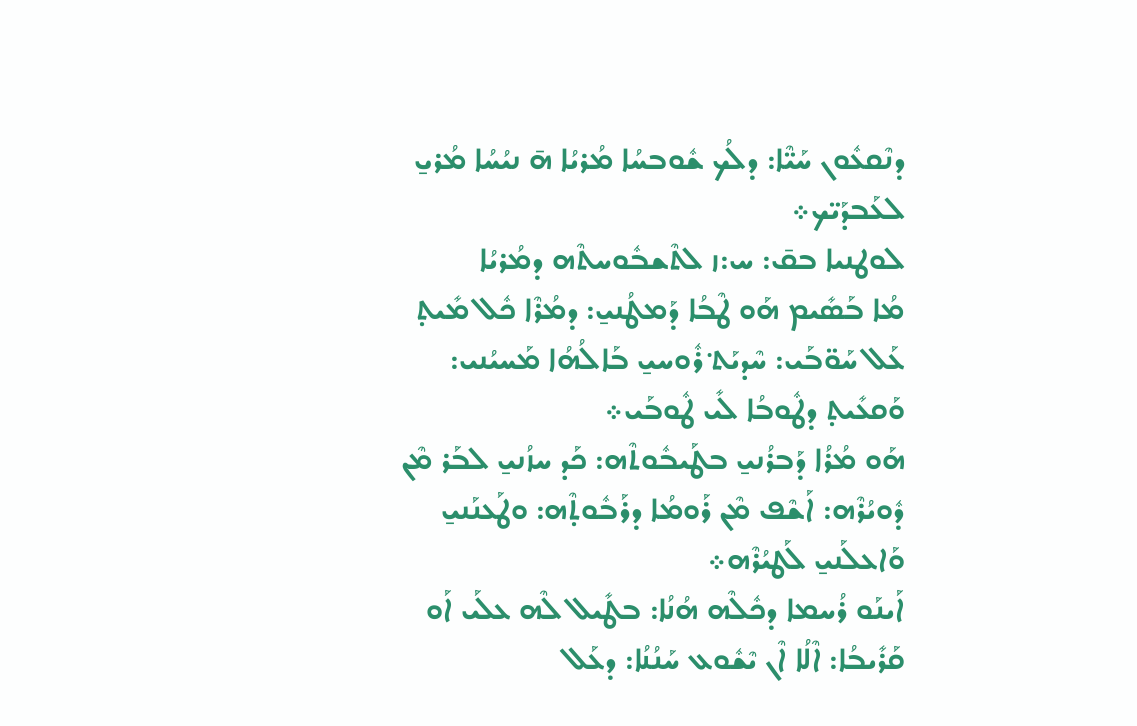ܕܢܶܩܥܽܘܢ ܚܰܝ̈ܶܐ: ܕܠܳܟ ܫܽܘܒܚܳܐ ܡܳܪܝܳܐ ܗ̄ ܢܝܳܚܳܐ ܡܳܪܝ̱ ܠܥܰܒܕܰܝ̈ܟ܀
ܠܘܛܢܝܐ ܒܩ̄: ܚ:ܙ ܠܬܶܫܒܽܘܚܬܶܗ ܕܡܳܪܝܳܐ
ܡܳܐ ܒܰܣܺܝܡ ܗܰܘ ܛܶܒܳܐ ܕܰܡܛܳܢܝ̱: ܕܡܳܪܶܐ ܟܽܠ ܡܺܝܬ̣ ܥܰܠ ܚܰܘ̈ܒܰܝ: ܚܶܕܝܰܬ݀ ܪܽܘܚܝ̱ ܒܰܐܠܳܗܳܐ ܡܰܚܝܳܢܝ: ܘܰܩܥܺܝܬ̣ ܕܛܽܘܒܳܐ ܠܺܝ ܛܽܘܒܰܝ܀
ܗܰܘ ܡܳܪܳܐ ܕܰܒܪܳܢܝ̱ ܒܛܰܝܒܽܘܬܶܗ: ܟܰܕ ܚܙܳܢܝ̱ ܠܒܰܪ ܡܶܢ ܕܽܘܝܳܪܶܗ: ܐܰܫܶܦ ܡܶܢ ܪܰܘܡܳܐ ܕܪܰܒܽܘܬ̣ܶܗ: ܘܛܰܥܢܰܢܝ̱ ܘܰܐܥܠܰܢܝ̱ ܠܰܛܝܳܪܶܗ܀
ܐܰܝܢܰܘ ܪܳܚܡܐ ܕܟܽܠܶܗ ܗܳܢܳܐ: ܒܛܺܝܠ ܠܶܗ ܥܠܰܝ ܐܰܘ ܩܰܪܺܝܒܳܐ: ܐܶܠܳܐ ܐܶܢ ܝܶܫܽܘܥ ܚܰܢܳܢܳܐ: ܕܥܰܠ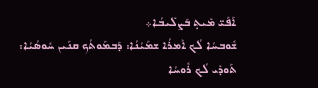ܐܰܦܰܝ̈ ܡܺܝܬ̣ ܒܰܨܠܺܝܒܳܐ܀
ܫܽܘܒܚܳܐ ܠܳܟ ܐܶܡܪܳܐ ܫܡܰܝܳܢܳܐ: ܕܰܒܡܰܘܬܳܟ ܩܢܰܝܢ ܚܽܘܣܳܝܳܐ: ܬܰܘܕܺܝ ܠܳܟ ܪܽܘܚܳܐ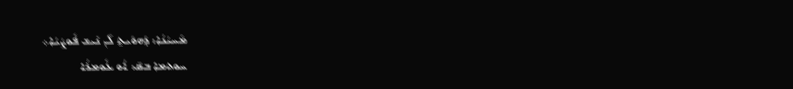ܡܰܚܝܳܢܳܐ: ܕܰܗܘܰܝܬ̱ ܠܰܢ ܢܺܝܫ ܦܽܘܨܳܝܳܐ܀
ܚܘܬܡܐ ܒܩ̄: ܐܳܘ ܥܽܘܡܪܳܐ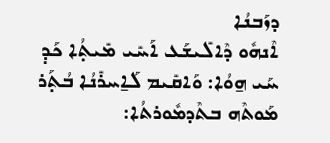ܕܙܰܒܢܳܐ
ܐܶܢܗܽܘ ܕܶܐܠܺܝܫܰܥ ܐܰܚܺܝ ܡܺܝܬ̣ܳܐ ܟܰܕ̣ ܚܰܝ ܗ̱ܘܳܐ: ܘܰܐܩܺܝܡ ܠܰܐ̱ܚܪܺܢܳܐ ܒܳܬ̣ܰܪ ܡܰܘܬܶܗ ܒܬܶܕܡܽܘܪܬܳܐ: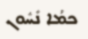ܟܡܳܐ ܢܺܚܽܘܢ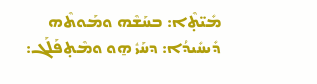ܡܺܝ̈ܬ̣ܶܐ: ܒܚܰܫܶܗ ܘܡܰܘܬܶܗ ܕܺܝܚܺܝܕܳܐ: ܕܚܰܝܽ ܗ̱ܘ ܘܡܶܬ̣ܦܰܠܰܓ: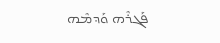ܦܰܓܪܶܗ ܘܰܕܡܶܗ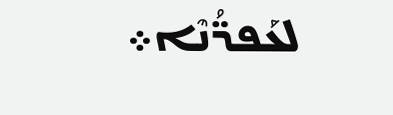ܠܥܰܦܖ̈ܳܢܶܐ܀